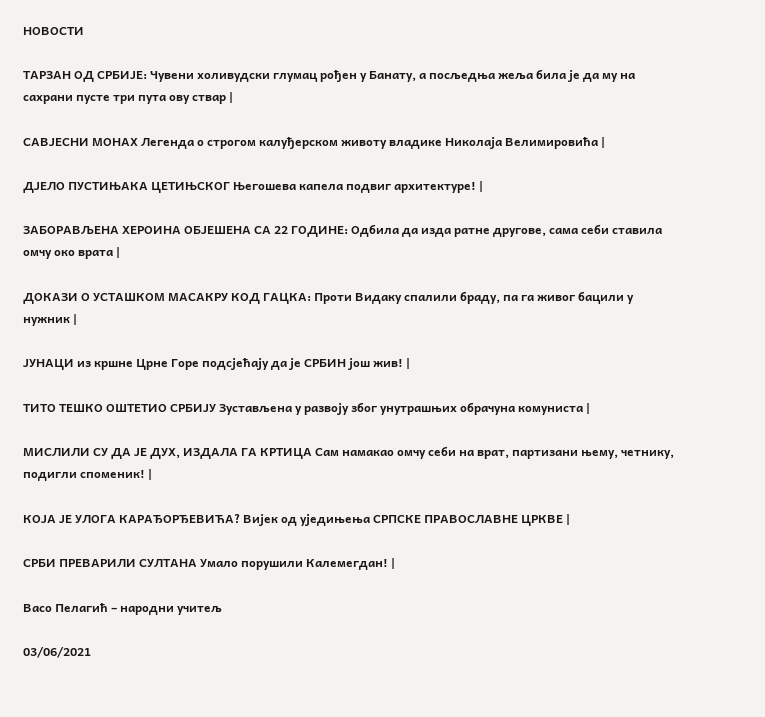НОВОСТИ

ТАРЗАН ОД СРБИЈЕ: Чувени холивудски глумац рођен у Банату, а посљедња жеља била је да му на сахрани пусте три пута ову ствар |

САВЈЕСНИ МОНАХ Легенда о строгом калуђерском животу владике Николаја Велимировића |

ДЈЕЛО ПУСТИЊАКА ЦЕТИЊСКОГ Његошева капела подвиг архитектуре! |

ЗАБОРАВЉЕНА ХЕРОИНА ОБЈЕШЕНА СА 22 ГОДИНЕ: Одбила да изда ратне другове, сама себи ставила омчу око врата |

ДОКАЗИ О УСТАШКОМ МАСАКРУ КОД ГАЦКА: Проти Видаку спалили браду, па га живог бацили у нужник |

ЈУНАЦИ из кршне Црне Горе подсјећају да је СРБИН још жив! |

ТИТО ТЕШКО ОШТЕТИО СРБИЈУ Зустављена у развоју због унутрашњих обрачуна комуниста |

МИСЛИЛИ СУ ДА ЈЕ ДУХ, ИЗДАЛА ГА КРТИЦА Сам намакао омчу себи на врат, партизани њему, четнику, подигли споменик! |

КОЈА ЈЕ УЛОГА КАРАЂОРЂЕВИЋА? Вијек од уједињења СРПСКЕ ПРАВОСЛАВНЕ ЦРКВЕ |

СРБИ ПРЕВАРИЛИ СУЛТАНА Умало порушили Калемегдан! |

Васо Пелагић – народни учитељ

03/06/2021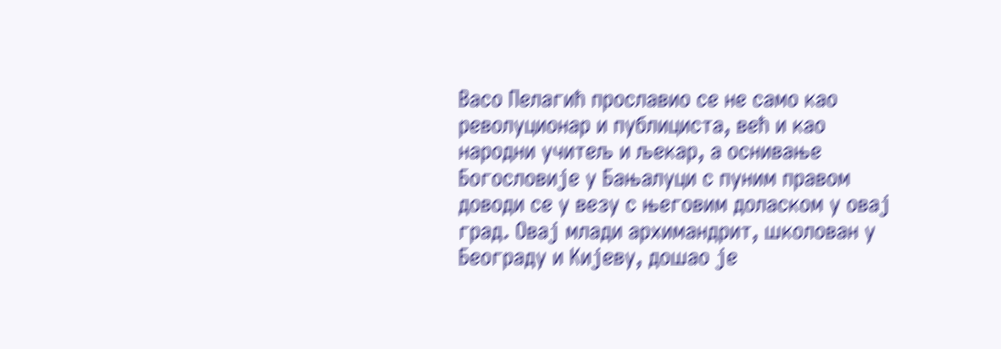Васо Пелагић прославио се не само као револуционар и публициста, већ и као народни учитељ и љекар, а оснивање Богословије у Бањалуци с пуним правом доводи се у везу с његовим доласком у овај град. Овај млади архимандрит, школован у Београду и Кијеву, дошао је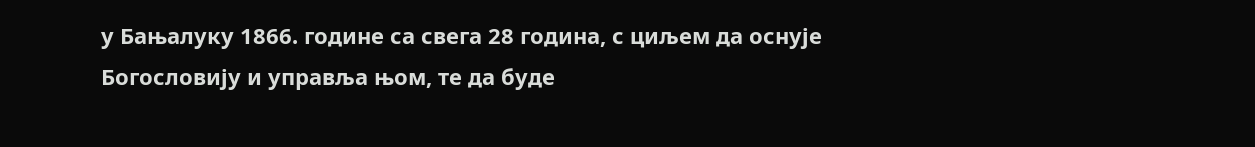у Бањалуку 1866. године са свега 28 година, с циљем да оснује Богословију и управља њом, те да буде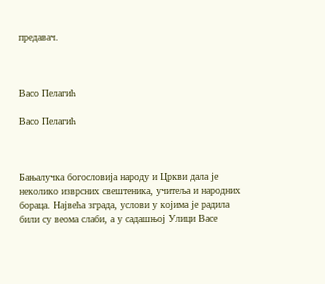предавач.



Васо Пелагић

Васо Пелагић



Бањалучка богословија народу и Цркви дала је неколико изврсних свештеника, учитеља и народних бораца. Највећа зграда, услови у којима је радила били су веома слаби, а у садашњој Улици Васе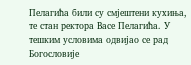Пелагића били су смјештени кухиња, те стан ректора Васе Пелагића. У тешким условима одвијао се рад Богословије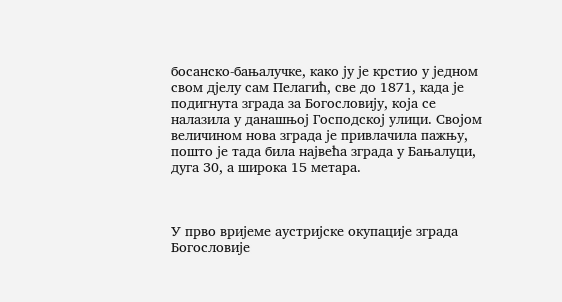босанско-бањалучке, како ју је крстио у једном свом дјелу сам Пелагић, све до 1871, када је подигнута зграда за Богословију, која се налазила у данашњој Господској улици. Својом величином нова зграда је привлачила пажњу, пошто је тада била највећа зграда у Бањалуци, дуга 30, а широка 15 метара.



У прво вријеме аустријске окупације зграда Богословије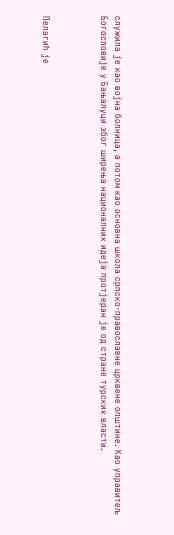служила је као војна болница, а потом као основна школа српско-православне црквене општине. Као управитељ Богословије у Бањалуци због ширења националних идеја протјеран је од стране турских власти.



Пелагић је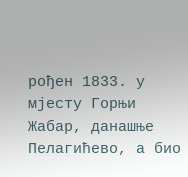рођен 1833. у мјесту Горњи Жабар, данашње Пелагићево, а био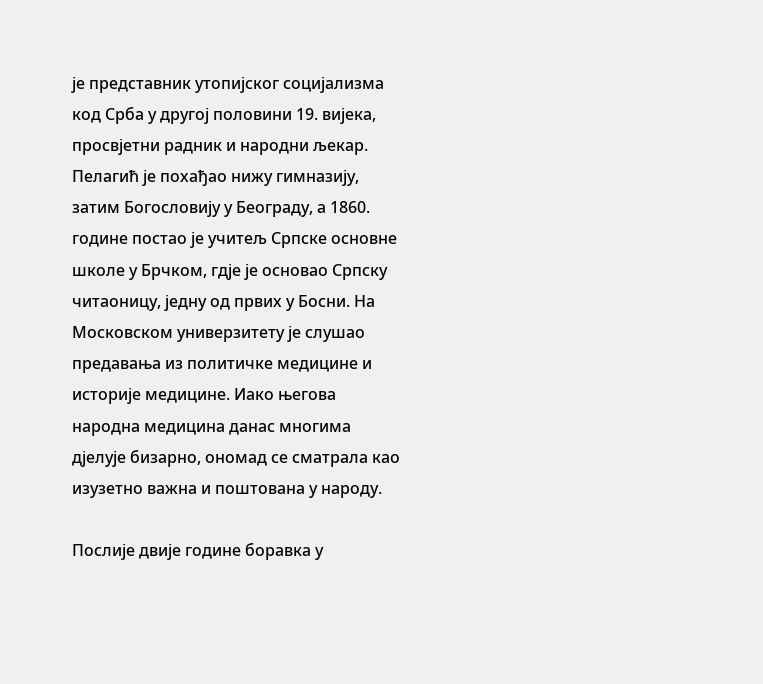је представник утопијског социјализма код Срба у другој половини 19. вијека, просвјетни радник и народни љекар. Пелагић је похађао нижу гимназију, затим Богословију у Београду, а 1860. године постао је учитељ Српске основне школе у Брчком, гдје је основао Српску читаоницу, једну од првих у Босни. На Московском универзитету је слушао предавања из политичке медицине и историје медицине. Иако његова народна медицина данас многима дјелује бизарно, ономад се сматрала као изузетно важна и поштована у народу.

Послије двије године боравка у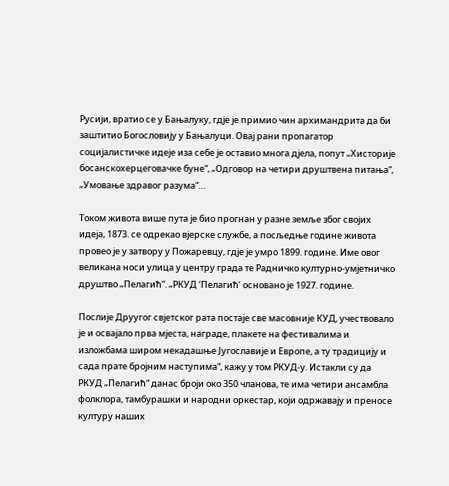Русији, вратио се у Бањалуку, гдје је примио чин архимандрита да би заштитио Богословију у Бањалуци. Овај рани пропагатор социјалистичке идеје иза себе је оставио многа дјела, попут „Хисторије босанскохерцеговачке буне“, „Одговор на четири друштвена питања“, „Умовање здравог разума“…

Током живота више пута је био прогнан у разне земље због својих идеја, 1873. се одрекао вјерске службе, а посљедње године живота провео је у затвору у Пожаревцу, гдје је умро 1899. године. Име овог великана носи улица у центру града те Радничко културно-умјетничко друштво „Пелагић“. „РКУД ‘Пелагић’ основано је 1927. године.

Послије Друугог свјетског рата постаје све масовније КУД, учествовало је и освајало прва мјеста, награде, плакете на фестивалима и изложбама широм некадашње Југославије и Европе, а ту традицију и сада прате бројним наступима“, кажу у том РКУД-у. Истакли су да РКУД „Пелагић“ данас броји око 350 чланова, те има четири ансамбла фолклора, тамбурашки и народни оркестар, који одржавају и преносе културу наших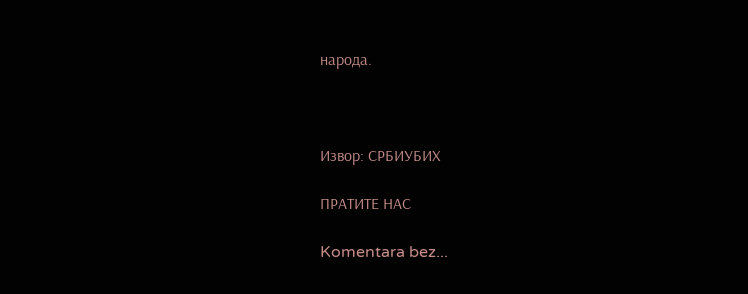народа.



Извор: СРБИУБИХ

ПРАТИТЕ НАС

Komentara bez...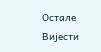Остале Вијести